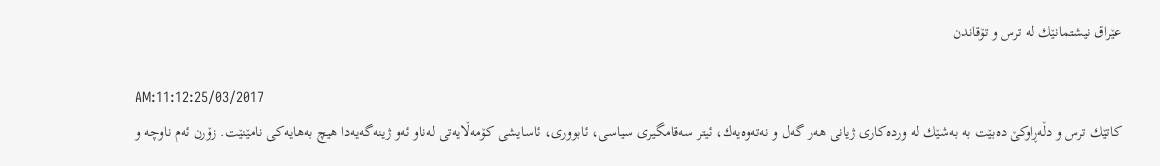عێراق نیشتمانێك له‌ ترس و تۆقاندن

AM:11:12:25/03/2017
كاتێك ترس و دڵه‌ڕاوكێ ده‌بێت به‌ به‌شێك له‌ ورده‌كارى ژیانى هه‌ر گه‌ل و نه‌ته‌وه‌یه‌ك، ئیتر سه‌قامگیرى سیاسى، ئابوورى، ئاسایشى كۆمه‌ڵایه‌تى له‌ناو ئه‌و ژینه‌گه‌یه‌دا هیچ به‌هایه‌كى نامێنێت. زۆرن ئه‌م ناوچه‌ و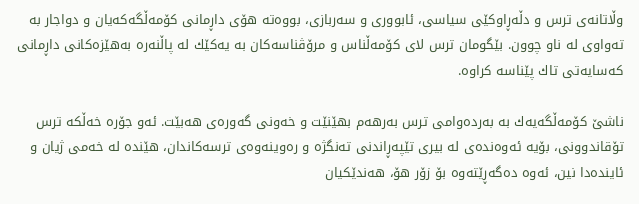وڵاتانه‌ى ترس و دڵه‌ڕاوكێى سیاسى، ئابوورى و سه‌ربازى، بووه‌ته‌ هۆى داڕمانى كۆمه‌ڵگه‌كه‌یان و دواجار به‌ ته‌واوى له‌ ناو چوون. بێگومان ترس لاى كۆمه‌ڵناس و مرۆڤناسه‌كان به‌ یه‌كێك له‌ پاڵنه‌ره‌ به‌هێزه‌كانى داڕمانى كه‌سایه‌تى تاك پێناسه‌ كراوه‌.

ناشێ كۆمه‌ڵگه‌یه‌ك به‌ به‌رده‌وامى ترس به‌رهه‌م بهێنێت و خه‌ونى گه‌وره‌ى هه‌بێت. ئه‌و جۆره‌ خه‌ڵكه‌ ترس تۆقاندوونى، بۆیه‌ ئه‌وه‌نده‌ى له‌ بیرى تێپه‌ڕاندنى ته‌نگژه‌ و ره‌وینه‌وه‌ى ترسه‌كاندان، هێنده‌ له‌ خه‌مى ژیان و ئاینده‌دا نین، ئه‌وه‌ ده‌گه‌ڕێته‌وه‌ بۆ زۆر هۆ، هه‌ندێكیان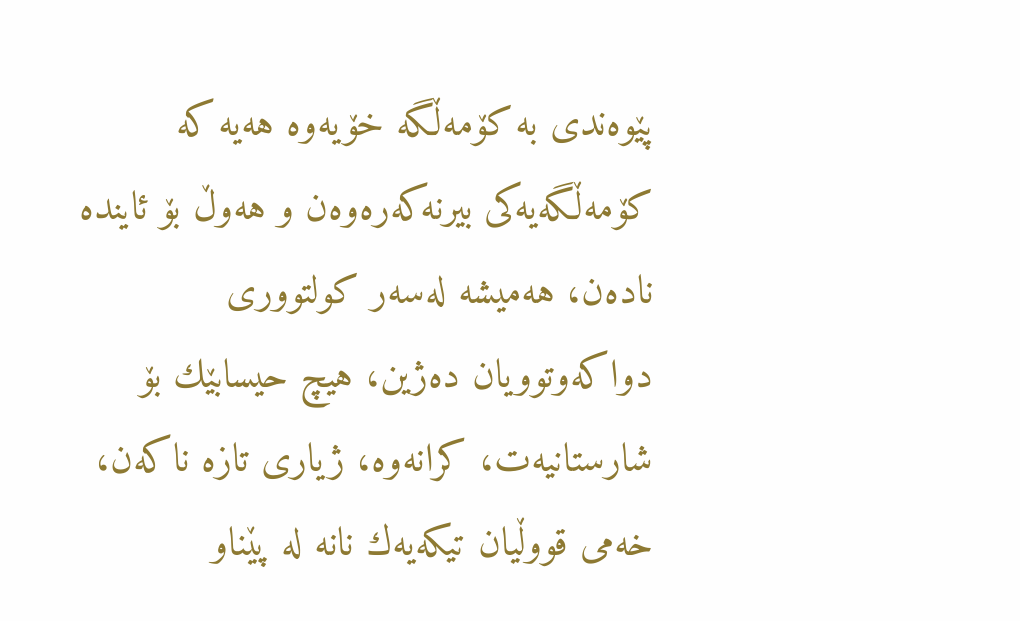پێوه‌ندى به‌ كۆمه‌ڵگه‌ خۆیه‌وه‌ هه‌یه‌ كه‌ كۆمه‌ڵگه‌یه‌كى بیرنه‌كه‌ره‌وه‌ن و هه‌وڵ بۆ ئاینده‌ ناده‌ن، هه‌میشه‌ له‌سه‌ر كولتوورى دواكه‌وتوویان ده‌ژین، هیچ حیسابێك بۆ شارستانیه‌ت، كرانه‌وه‌، ژیارى تازه‌ ناكه‌ن، خه‌مى قووڵیان تیكه‌یه‌ك نانه‌ له‌ پێناو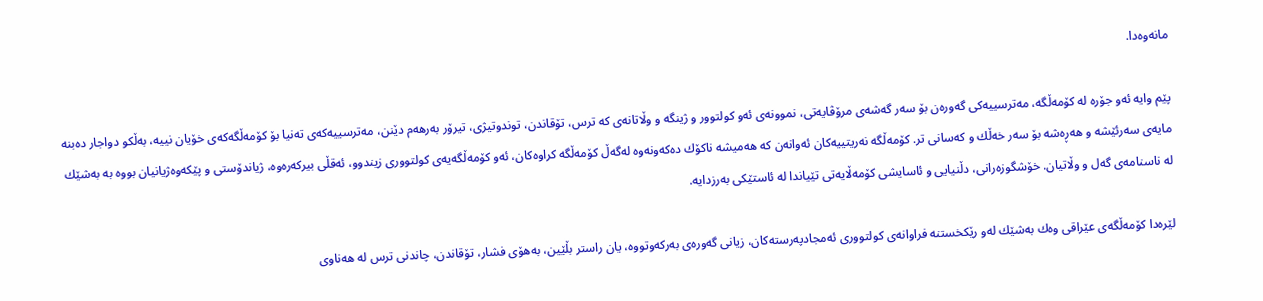مانه‌وه‌دا.

پێم وایه‌ ئه‌و جۆره‌ له‌ كۆمه‌ڵگه‌، مه‌ترسییه‌كى گه‌وره‌ن بۆ سه‌ر گه‌شه‌ى مرۆڤایه‌تى، نموونه‌ى ئه‌و كولتوور و ژینگه‌ و وڵاتانه‌ى كه‌ ترس، تۆقاندن، توندوتیژى، تیرۆر به‌رهه‌م دێنن، مه‌ترسییه‌كه‌ى ته‌نیا بۆ كۆمه‌ڵگه‌كه‌ی خۆیان نییه‌، به‌ڵكو دواجار ده‌بنه‌ مایه‌ى سه‌رئێشه‌ و هه‌ڕه‌شه‌ بۆ سه‌ر خه‌ڵك و كه‌سانى تر. كۆمه‌ڵگه‌ نه‌ریتییه‌كان ئه‌وانه‌ن كه‌ هه‌میشه‌ ناكۆك ده‌كه‌ونه‌وه‌ له‌گه‌ڵ كۆمه‌ڵگه‌ كراوه‌كان، ئه‌و كۆمه‌ڵگه‌یه‌ى كولتوورى زیندوو، ئه‌قڵى بیركه‌ره‌وه‌، ژیاندۆستى و پێكه‌وه‌ژیانیان بووه‌ به‌ به‌شێك له‌ ناسنامه‌ى گه‌ل و وڵاتیان. خۆشگوزه‌رانى، دڵنیایى و ئاسایشى كۆمه‌ڵایه‌تى تێیاندا له‌ ئاستێكى به‌رزدایه‌.

لێره‌دا كۆمه‌ڵگه‌ى عێراقى وه‌ك به‌شێك له‌و رێكخستنه‌ فراوانه‌ى كولتوورى ئه‌مجادپه‌رسته‌كان، زیانى گه‌وره‌ى به‌ركه‌وتووه‌، یان راستر بڵێین، به‌هۆى فشار، تۆقاندن، چاندنى ترس له‌ هه‌ناوى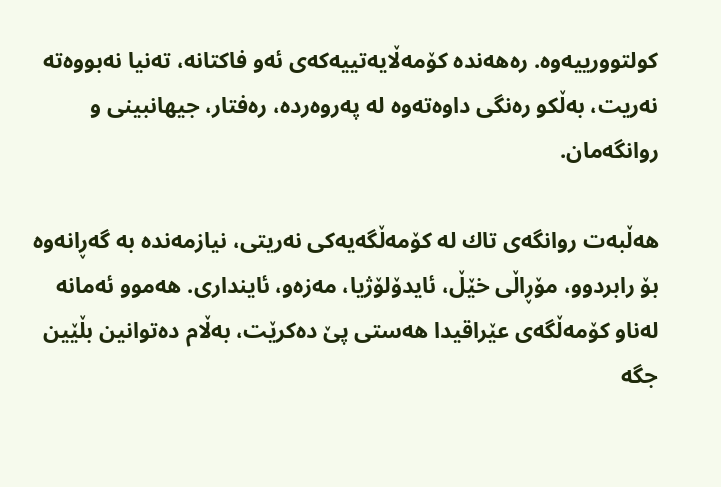كولتوورییه‌وه‌. ره‌هه‌نده‌ كۆمه‌ڵایه‌تییه‌كه‌ى ئه‌و فاكتانه‌، ته‌نیا نه‌بووه‌ته‌ نه‌ریت، به‌ڵكو ره‌نگى داوه‌ته‌وه‌ له‌ په‌روه‌رده‌، ره‌فتار، جیهانبینى و روانگه‌مان.

هه‌ڵبه‌ت روانگه‌ى تاك له‌ كۆمه‌ڵگه‌یه‌كى نه‌ریتى، نیازمه‌نده‌ به‌ گه‌ڕانه‌وه‌ بۆ رابردوو، مۆڕاڵى خێڵ، ئایدۆلۆژیا، مه‌زه‌و، ئایندارى. هه‌موو ئه‌مانه‌ له‌ناو كۆمه‌ڵگه‌ى عێراقیدا هه‌ستى پێ ده‌كرێت، به‌ڵام ده‌توانین بڵێین جگه‌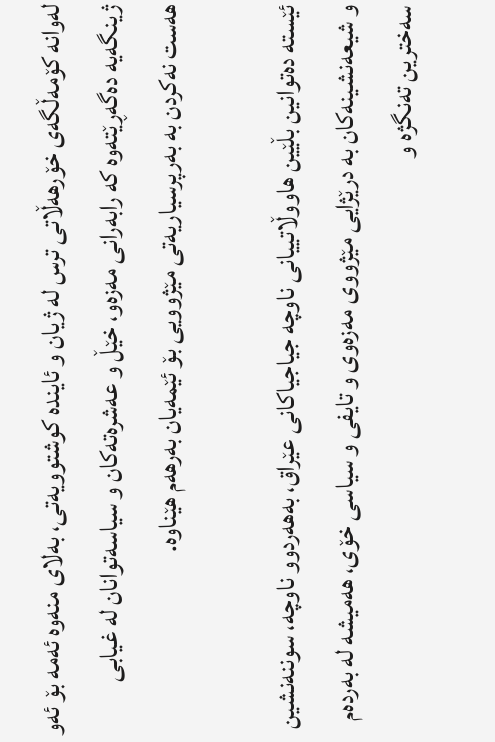له‌وانه‌ كۆمه‌ڵگه‌ى خۆرهه‌ڵاتی ترس له‌ ژیان و ئاینده‌ كوشتوویه‌تى، به‌لاى منه‌وه‌ ئه‌مه‌ بۆ ئه‌و ژینگه‌یه‌ ده‌گه‌ڕێته‌وه‌ كه‌ رابه‌رانی مه‌زه‌و، خێڵ و عه‌شره‌ته‌كان و سیاسه‌توانان له‌ غیابى هه‌ست نه‌كردن به‌ به‌رپرسیاریه‌تى مێژوویى بۆ ئێمه‌یان به‌رهه‌م هێناوه‌.

ئێسته‌ ده‌توانین بڵێین هاووڵاتییانى ناوچه‌ جیاجیاكانى عێراق، به‌هه‌ردوو ناوچه‌، سوننه‌نشین و شیعه‌نشینه‌كان به‌ درێژایى مێژووى مه‌زه‌وى و تایفى و سیاسى خۆى، هه‌میشه‌ له‌ به‌رده‌م سه‌خترین ته‌نگژه‌ و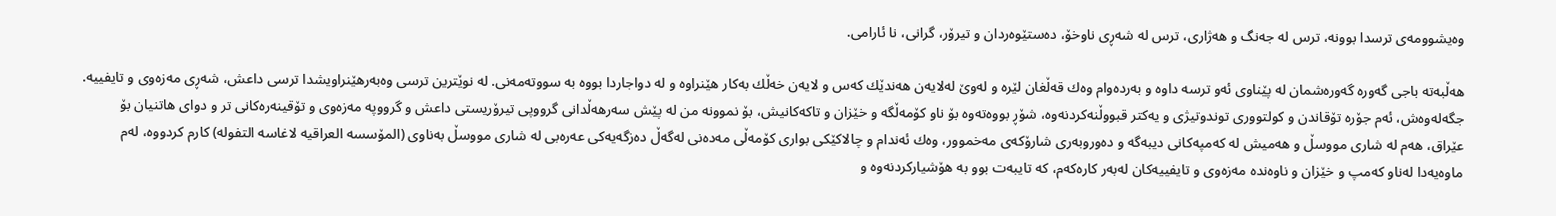وه‌یشوومه‌ى ترسدا بوونه‌، ترس له‌ جه‌نگ و هه‌ژارى، ترس له‌ شه‌ڕى ناوخۆ، ده‌ستێوه‌ردان و تیرۆر، گرانى، نا ئارامى.

هه‌ڵبه‌ته‌ باجى گه‌وره‌ گه‌وره‌شمان له‌ پێناوى ئه‌و ترسه‌ داوه‌ و به‌رده‌وام وه‌ك قه‌ڵغان لێره‌ و له‌وێ له‌لایه‌ن هه‌ندێك كه‌س و لایه‌ن خه‌ڵك به‌كار هێنراوه‌ و له‌ دواجاردا بووه‌ به‌ سووته‌مه‌نى. له‌ نوێترین ترسى وه‌به‌رهێنراویشدا ترسى داعش، شه‌ڕی مه‌زه‌وى و تایفییه‌. جگه‌له‌وه‌ش، ئه‌م جۆره‌ تۆقاندن و كولتوورى توندوتیژى و یه‌كتر قبووڵنه‌كردنه‌وه‌، شۆڕ بووه‌ته‌وه‌ بۆ ناو كۆمه‌ڵگه‌ و خێزان و تاكه‌كانیش، بۆ نموونه‌ من له‌ پێش سه‌رهه‌ڵدانى گرووپى تیرۆریستى داعش و گرووپه‌ مه‌زه‌وى و تۆقینه‌ره‌كانی تر و دواى هاتنیان بۆ عێراق، هه‌م له‌ شارى مووسڵ و هه‌میش له‌ كه‌مپه‌كانی دیبه‌گه‌ و ده‌وروبه‌رى شارۆكه‌ى مه‌خموور، وه‌ك ئه‌ندام و چالاكێكى بوارى كۆمه‌ڵى مه‌ده‌نى له‌گه‌ڵ ده‌زگه‌یه‌كى عه‌ره‌بى له‌ شارى مووسڵ به‌ناوى (المۆسسه‌ العراقیه‌ لاغاسه‌ التفوله‌) كارم كردووه‌، له‌م ماوه‌یه‌دا له‌ناو كه‌مپ و خێزان و ناوه‌نده‌ مه‌زه‌وى و تایفییه‌كان له‌به‌ر كاره‌كه‌م، كه‌ تایبه‌ت بوو به‌ هۆشیاركردنه‌وه‌ و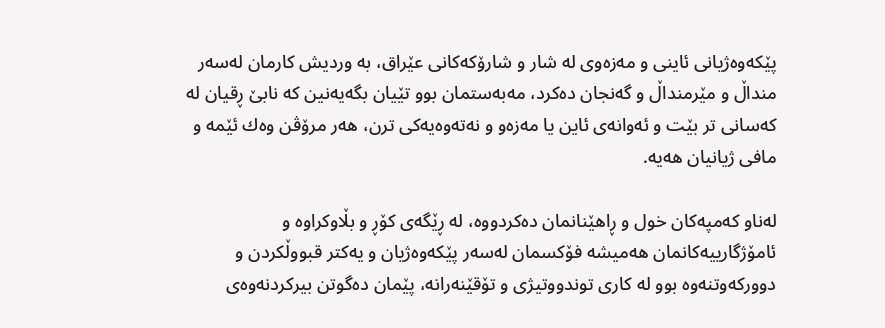پێكه‌وه‌ژیانى ئاینى و مه‌زه‌وی له‌ شار و شارۆكه‌كانى عێراق، به‌ وردیش كارمان له‌سه‌ر منداڵ و مێرمنداڵ و گه‌نجان ده‌كرد، مه‌به‌ستمان بوو تێیان بگه‌یه‌نین كه‌ نابێ ڕقیان له‌ كه‌سانى تر بێت و ئه‌وانه‌ى ئاین یا مه‌زه‌و و نه‌ته‌وه‌یه‌كی ترن، هه‌ر مرۆڤن وه‌ك ئێمه‌ و مافى ژیانیان هه‌یه‌.

له‌ناو كه‌مپه‌كان خول و ڕاهێنانمان ده‌كردووه‌، له‌ ڕێگه‌ى كۆڕ و بڵاوكراوه‌ و ئامۆژگارییه‌كانمان هه‌میشه‌ فۆكسمان له‌سه‌ر پێكه‌وه‌ژیان و یه‌كتر قبووڵكردن و دووركه‌وتنه‌وه‌ بوو له‌ كارى توندووتیژى و تۆقێنه‌رانه‌، پێمان ده‌گوتن بیركردنه‌وه‌ى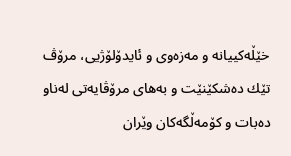خێڵه‌كییانه‌ و مه‌زه‌وى و ئایدۆلۆژیی، مرۆڤ تێك ده‌شكێنێت و به‌هاى مرۆڤایه‌تى له‌ناو ده‌بات و كۆمه‌ڵگه‌كان وێران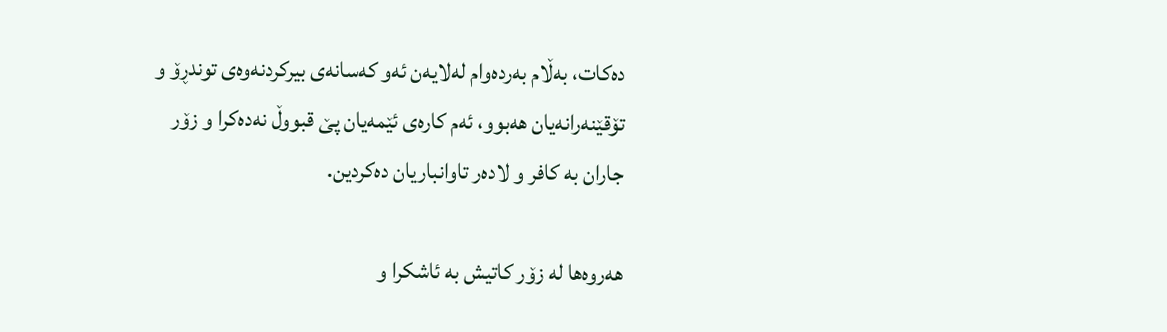ده‌كات، به‌ڵام به‌رده‌وام له‌لایه‌ن ئه‌و كه‌سانه‌ى بیركردنه‌وه‌ى توندڕۆ و تۆقێنه‌رانه‌یان هه‌بوو، ئه‌م كاره‌ى ئێمه‌یان پێ قبووڵ نه‌ده‌كرا و زۆر جاران به‌ كافر و لاده‌ر تاوانباریان ده‌كردین.

هه‌روه‌ها له‌ زۆر كاتیش به‌ ئاشكرا و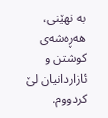به‌ نهێنى، هه‌ڕه‌شه‌ى كوشتن و ئازاردانیان لێ كردووم.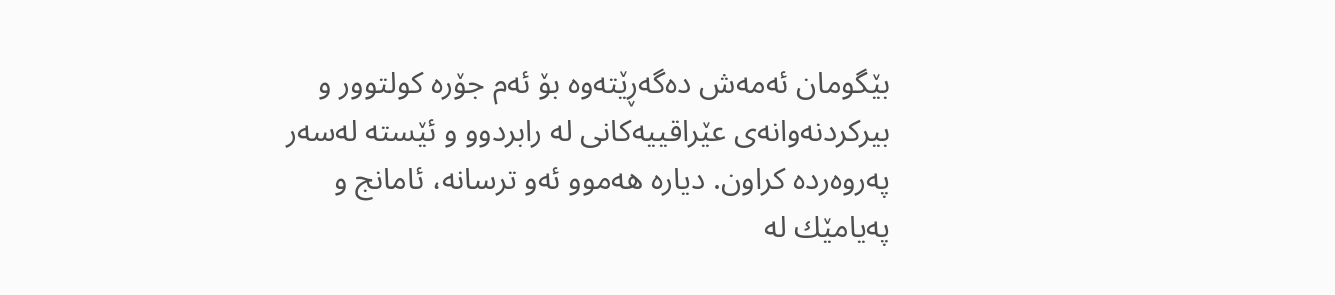بێگومان ئه‌مه‌ش ده‌گه‌ڕێته‌وه‌ بۆ ئه‌م جۆره‌ كولتوور و بیركردنه‌وانه‌ى عێراقییه‌كانى له‌ رابردوو و ئێسته‌ له‌سه‌ر په‌روه‌رده‌ كراون. دیاره‌ هه‌موو ئه‌و ترسانه‌، ئامانج و په‌یامێك له‌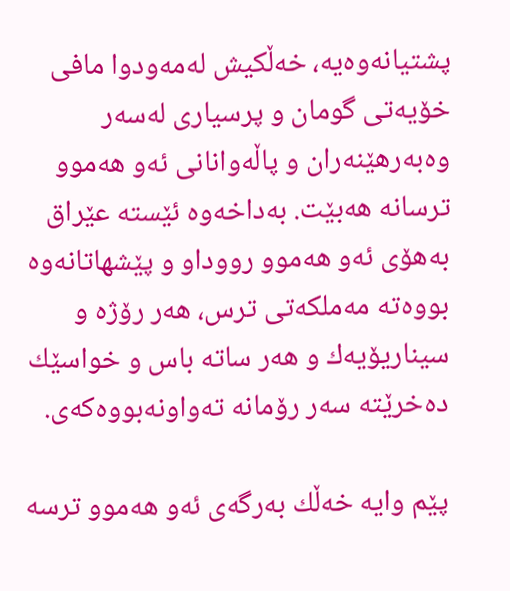پشتیانه‌وه‌یه‌، خه‌ڵكیش له‌مه‌ودوا مافی خۆیه‌تى گومان و پرسیارى له‌سه‌ر وه‌به‌رهێنه‌ران و پاڵه‌وانانى ئه‌و هه‌موو ترسانه‌ هه‌بێت. به‌داخه‌وه‌ ئێسته‌ عێراق به‌هۆى ئه‌و هه‌موو رووداو و پێشهاتانه‌وه‌ بووه‌ته‌ مه‌ملكه‌تى ترس، هه‌ر رۆژه‌ و سیناریۆیه‌ك و هه‌ر ساته‌ باس و خواسێك ده‌خرێته‌ سه‌ر رۆمانه‌ ته‌واونه‌بووه‌كه‌ى.

پێم وایه‌ خه‌ڵك به‌رگه‌ى ئه‌و هه‌موو ترسه‌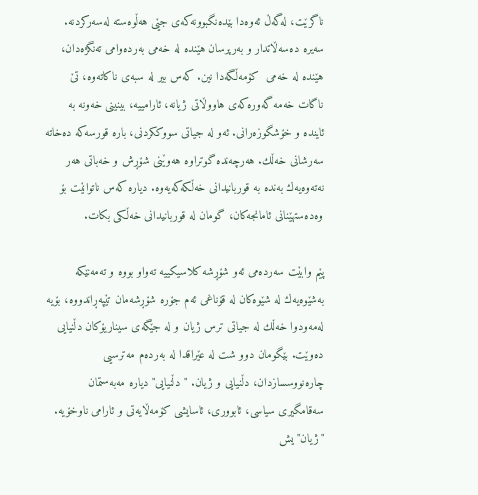ناگرێت، له‌گه‌ڵ ئه‌وه‌دا بێده‌نگبوونه‌كه‌ى جێى هه‌ڵوه‌سته‌ له‌سه‌ركردنه‌. سه‌یره‌ ده‌سه‌ڵاتدار و به‌رپرسان هێنده‌ له‌ خه‌مى به‌رده‌وامى ته‌نگژه‌دان، هێنده‌ له‌ خه‌مى  كۆمه‌ڵگه‌دا نین. كه‌س بیر له‌ سبه‌ى ناكاته‌وه‌، تێ ناگات خه‌مه‌ گه‌وره‌كه‌ى هاووڵاتى ژیانه‌، ئارامییه‌، بینینى خه‌ونه‌ به‌ ئاینده‌ و خۆشگوزه‌رانى. ئه‌و له‌ جیاتى سووككردنى، باره‌ قورسه‌كه‌ ده‌خاته‌ سه‌رشانى خه‌ڵك. هه‌رچه‌نده‌ گوتراوه‌ هه‌وێنى شۆڕش و خه‌باتى هه‌ر نه‌ته‌وه‌یه‌ك به‌نده‌ به‌ قوربانیدانى خه‌ڵكه‌كه‌یه‌وه‌. دیاره‌ كه‌س ناتوانێت بۆ وه‌ده‌ستهێنانى ئامانجه‌كان، گومان له‌ قوربانیدانى خه‌ڵكى بكات.

پێم وابێت سه‌رده‌مى ئه‌و شۆڕشه‌ كلاسیكییه‌ ته‌واو بووه‌ و ته‌مه‌نێكه‌ به‌شێوه‌یه‌ك له‌ شێوه‌كان له‌ قۆناغى ئه‌م جۆره‌ شۆڕشه‌مان تێپه‌ڕاندووه‌، بۆیه‌ له‌مه‌ودوا خه‌ڵك له‌ جیاتى ترس ژیان و له‌ جێگه‌ى سیناریۆكان دڵنیایى ده‌وێت. بێگومان دوو شت له‌ عێراقدا له‌ به‌رده‌م مه‌ترسیی چاره‌نووسسازدان، دڵنیایى و ژیان. "دڵنیایى" دیاره‌ مه‌به‌ستمان سه‌قامگیرى سیاسى، ئابوورى، ئاسایشى كۆمه‌ڵایه‌تى و ئارامى ناوخۆیه‌. "ژیان"یش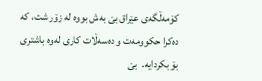كۆمه‌ڵگه‌ى عێراق بێ به‌ش بووه‌ له‌ زۆر شت، كه‌ ده‌كرا حكوومه‌ت و ده‌سه‌ڵات كارى له‌وه‌ باشترى بۆ بكردایه‌.  بێ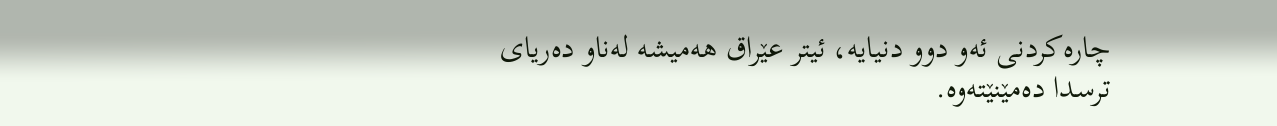چاره‌كردنى ئه‌و دوو دنیایه‌، ئیتر عێراق هه‌میشه‌ له‌ناو ده‌ریاى ترسدا ده‌مێنێته‌وه‌.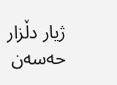ژیار دڵزار حه‌سه‌ن